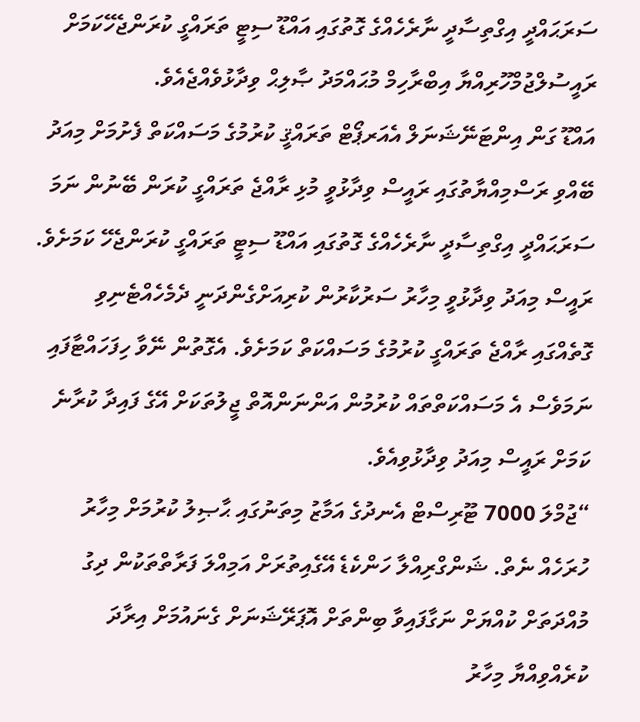ސަރަޙައްދީ އިގްތިސާދީ ނާރެހެއްގެ ގޮތުގައި އައްޑޫ ސިޓީ ތަރައްގީ ކުރަންޖެހޭކަމަށް ރައީސުލްޖުމްހޫރިއްޔާ އިބްރާހިމް މުޙައްމަދު ޞާލިޙް ވިދާޅުވެއްޖެއެވެ.
އައްޑޫ ގަން އިންޓަނޭޝަނަލް އެއަރޕޯޓް ތަރައްޤީ ކުރުމުގެ މަސައްކަތް ފެށުމަށް މިއަދު ބޭއްވި ރަސްމިއްޔާތުގައި ރައީސް ވިދާޅުވީ މުޅި ރާއްޖެ ތަރައްގީ ކުރަން ބޭނުން ނަމަ ސަރަޙައްދީ އިގްތިސާދީ ނާރެހެއްގެ ގޮތުގައި އައްޑޫ ސިޓީ ތަރައްގީ ކުރަންޖެހޭ ކަމަށެވެ.
ރައީސް މިއަދު ވިދާޅުވީ މިހާރު ސަރުކާރުން ކުރިއަށްގެންދަނީ ދެމެހެއްޓެނިވި ގޮތެއްގައި ރާއްޖެ ތަރައްގީ ކުރުމުގެ މަސައްކަތް ކަމަށެވެ. އެގޮތުން ނޭވާ ހިފަހައްޓާފައި ނަމަވެސް އެ މަސައްކަތްތައް ކުރުމުން އަންނަންއޮތް ޖީލުތަކަށް އޭގެ ފައިދާ ކުރާނެ ކަމަށް ރައީސް މިއަދު ވިދާޅުވިއެވެ.
“ޖުމްލަ 7000 ޓޫރިސްޓް އެނދުގެ އަމާޒު މިތަނުގައި ޙާޞިލު ކުރުމަށް މިހާރު ހުރަހެއް ނެތް. ޝަންގްރިއްލާ ހަންކެޑެ އޭގެއިތުރަށް އަމިއްލަ ފަރާތްތަކުން ދިގު މުއްދަތަށް ކުއްޔަށް ނަގާފައިވާ ބިންތަށް އޮޕަރޭޝަނަށް ގެނައުމަށް އިރާދަ ކުރެއްވިއްޔާ މިހާރު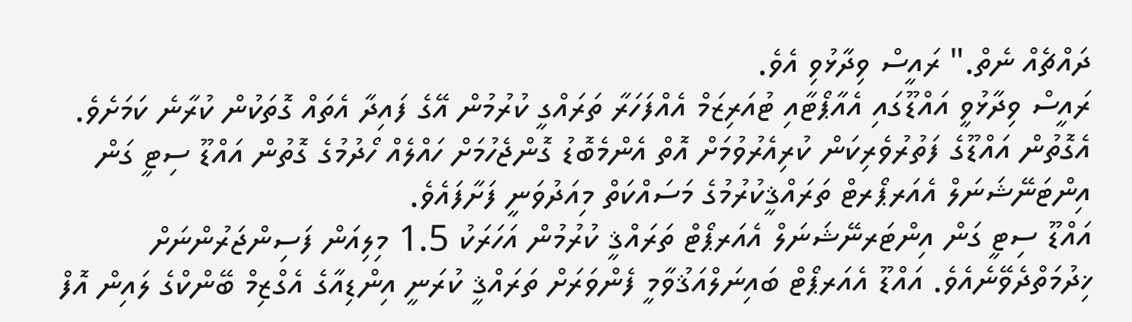ދައްޗެއް ނެތް." ރައީސް ވިދާޅުވި އެވެ.
ރައީސް ވިދާޅުވީ އައްޑޫގައި އެއާޕޯޓާއި ޓުއަރިޒަމް އެއްފަހަރާ ތަރައްގީ ކުރުމުން އޭގެ ފައިދާ އެތައް ގޮތަކުން ކުރާނެ ކަމަށެވެ. އެގޮތުން އައްޑޫގެ ފަތުރުވެރިކަން ކުރިއެރުވުމަށް އޮތް އެންމެބޮޑު ގޮންޖެހުމަށް ހައްލެއް ހޯދުމުގެ ގޮތުން އައްޑޫ ސިޓީ ގަން އިންޓަނޭޝަނަލް އެއަރޕޯރޓް ތަރައްޤީކުރުމުގެ މަސައްކަތް މިއަދުވަނީ ފަށާފައެވެ.
އައްޑޫ ސިޓީ ގަން އިންޓަރނޭޝަނަލް އެއަރޕޯޓް ތަރައްޤީ ކުރުމުން އަހަރަކު 1.5 މިލިއަން ފަސިންޖަރުންނަށް ޚިދުމަތްދެވޭނެއެވެ. އައްޑޫ އެއަރޕޯޓް ބައިނަލްއަޤުވާމީ ފެންވަރަށް ތަރައްޤީ ކުރަނީ އިންޑިއާގެ އެގްޒިމް ބޭންކްގެ ލައިން އޮފް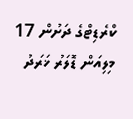ކްރެޑިޓްގެ ދަށުން 17 މިލިއަން ޑޮލަރު ޚަރަދު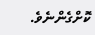ކޮށްގެންނެވެ.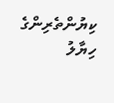ކިޔުންތެރިންގެ ހިޔާލު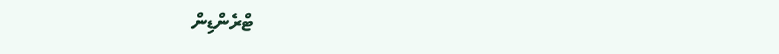ޓްރެންޑިން